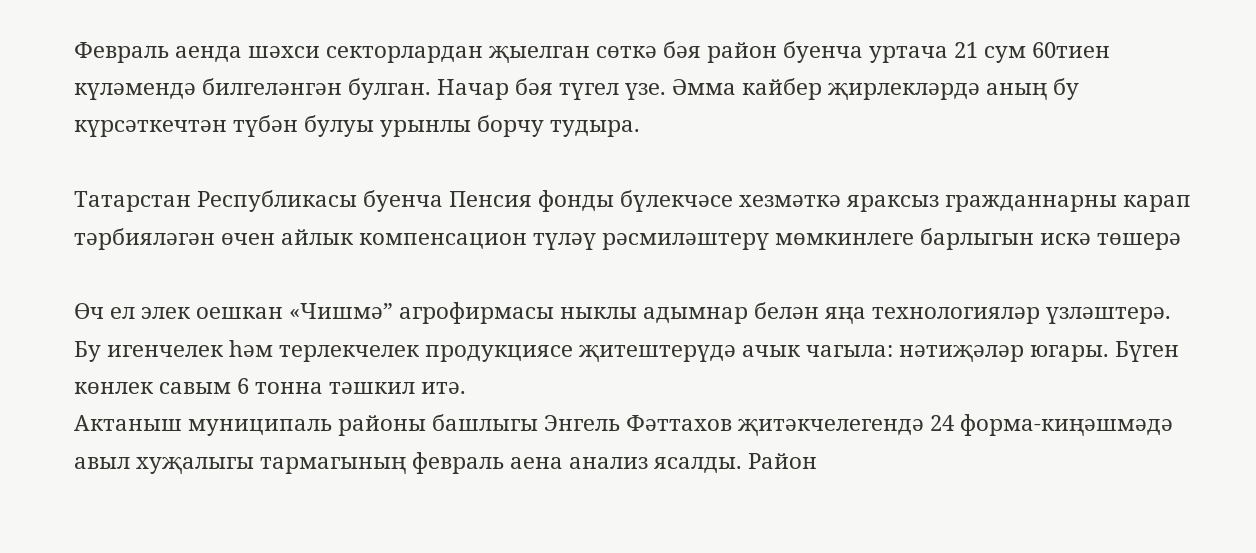Февраль аенда шәхси секторлардан җыелган сөткә бәя район буенча уртача 21 сум 60тиен күләмендә билгеләнгән булган. Начар бәя түгел үзе. Әмма кайбер җирлекләрдә аның бу күрсәткечтән түбән булуы урынлы борчу тудыра.

Татарстан Республикасы буенча Пенсия фонды бүлекчәсе хезмәткә яраксыз гражданнарны карап тәрбияләгән өчен айлык компенсацион түләү рәсмиләштерү мөмкинлеге барлыгын искә төшерә

Өч ел элек оешкан «Чишмә” агрофирмасы ныклы адымнар белән яңа технологияләр үзләштерә. Бу игенчелек һәм терлекчелек продукциясе җитештерүдә ачык чагыла: нәтиҗәләр югары. Бүген көнлек савым 6 тонна тәшкил итә.
Актаныш муниципаль районы башлыгы Энгель Фәттахов җитәкчелегендә 24 форма-киңәшмәдә авыл хуҗалыгы тармагының февраль аена анализ ясалды. Район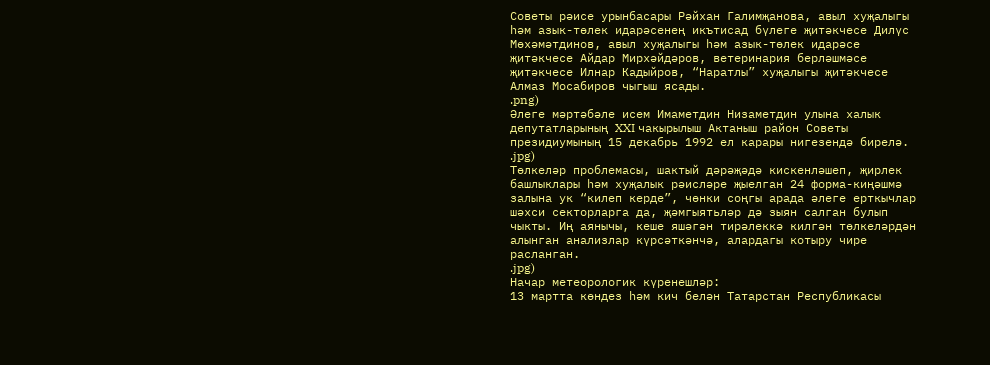Советы рәисе урынбасары Рәйхан Галимҗанова, авыл хуҗалыгы һәм азык-төлек идарәсенең икътисад бүлеге җитәкчесе Дилүс Мөхәмәтдинов, авыл хуҗалыгы һәм азык-төлек идарәсе җитәкчесе Айдар Мирхәйдәров, ветеринария берләшмәсе җитәкчесе Илнар Кадыйров, “Наратлы” хуҗалыгы җитәкчесе Алмаз Мосабиров чыгыш ясады.
.png)
Әлеге мәртәбәле исем Имаметдин Низаметдин улына халык депутатларының XXI чакырылыш Актаныш район Советы президиумының 15 декабрь 1992 ел карары нигезендә бирелә.
.jpg)
Төлкеләр проблемасы, шактый дәрәҗәдә кискенләшеп, җирлек башлыклары һәм хуҗалык рәисләре җыелган 24 форма-киңәшмә залына ук “килеп керде”, чөнки соңгы арада әлеге ерткычлар шәхси секторларга да, җәмгыятьләр дә зыян салган булып чыкты. Иң аянычы, кеше яшәгән тирәлеккә килгән төлкеләрдән алынган анализлар күрсәткәнчә, алардагы котыру чире расланган.
.jpg)
Начар метеорологик күренешләр:
13 мартта көндез һәм кич белән Татарстан Республикасы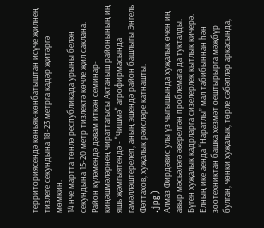территориясендә көньяк-көнбатыштан исүче җилнең тизлеге секундына 18-23 метрга кадәр җитәргә мөмкин.
14 нче мартта төнлә республикада урыны белән секундына 15-20 метр тизлектә көчле җил саклана.
Район күләмендә дәвам иткән семинар-киңәшмәләрнең чираттагысы Актаныш районының иң яшь җәмгыятендә - "Чишмә" агрофирмасында гамәлләштерелеп, аның эшендә район башлыгы Энгель Фәттахов, хуҗалык рәисләре катнашты.
.jpg)
Алмаз Фирдәвис улы үз чыгышында хуҗалык өчен иң авыр мәсьәләгә әверелгән проблемага да тукталды. Бүген хуҗалык кадрларга сизелерлек кытлык кичерә. Елның ике аенда “Наратлы” мал табибыннан һән зоотехниктан башка хезмәт оештырырга мәҗбүр булган, чөнки хуҗалык, төрле сәбәпләр аркасында,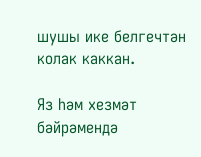шушы ике белгечтән колак каккан.

Яз һәм хезмәт бәйрәмендә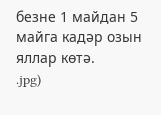безне 1 майдан 5 майга кадәр озын яллар көтә.
.jpg)